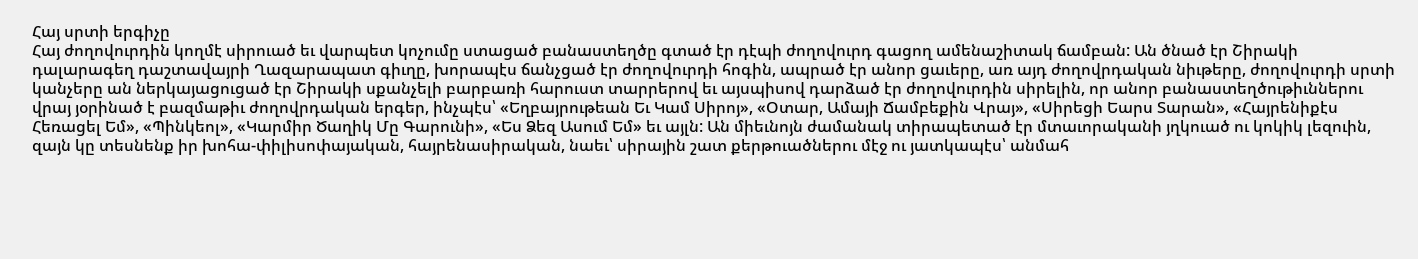Հայ սրտի երգիչը
Հայ ժողովուրդին կողմէ սիրուած եւ վարպետ կոչումը ստացած բանաստեղծը գտած էր դէպի ժողովուրդ գացող ամենաշիտակ ճամբան: Ան ծնած էր Շիրակի դալարագեղ դաշտավայրի Ղազարապատ գիւղը, խորապէս ճանչցած էր ժողովուրդի հոգին, ապրած էր անոր ցաւերը, առ այդ ժողովրդական նիւթերը, ժողովուրդի սրտի կանչերը ան ներկայացուցած էր Շիրակի սքանչելի բարբառի հարուստ տարրերով եւ այսպիսով դարձած էր ժողովուրդին սիրելին, որ անոր բանաստեղծութիւններու վրայ յօրինած է բազմաթիւ ժողովրդական երգեր, ինչպէս՝ «Եղբայրութեան Եւ Կամ Սիրոյ», «Օտար, Ամայի Ճամբեքին Վրայ», «Սիրեցի Եարս Տարան», «Հայրենիքէս Հեռացել Եմ», «Պինկեոլ», «Կարմիր Ծաղիկ Մը Գարունի», «Ես Ձեզ Ասում Եմ» եւ այլն: Ան միեւնոյն ժամանակ տիրապետած էր մտաւորականի յղկուած ու կոկիկ լեզուին, զայն կը տեսնենք իր խոհա-փիլիսոփայական, հայրենասիրական, նաեւ՝ սիրային շատ քերթուածներու մէջ ու յատկապէս՝ անմահ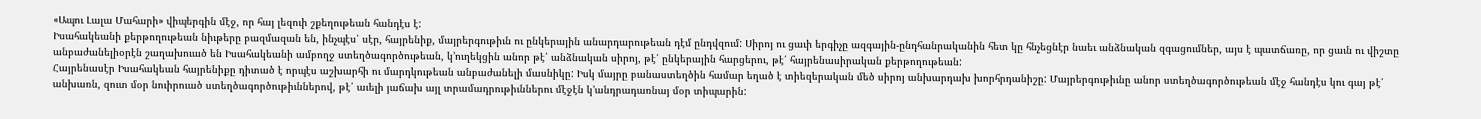«Ապու Լալա Մահարի» վիպերգին մէջ, որ հայ լեզուի շքեղութեան հանդէս է:
Իսահակեանի քերթողութեան նիւթերը բազմազան են, ինչպէս՝ սէր, հայրենիք, մայրերգութիւն ու ընկերային անարդարութեան դէմ ընդվզում: Սիրոյ ու ցաւի երգիչը ազգային-ընդհանրականին հետ կը հնչեցնէր նաեւ անձնական զգացումներ, այս է պատճառը, որ ցաւն ու վիշտը անբաժանելիօրէն շաղախուած են Իսահակեանի ամբողջ ստեղծագործութեան, կ’ուղեկցին անոր թէ՛ անձնական սիրոյ, թէ՛ ընկերային հարցերու, թէ՛ հայրենասիրական քերթողութեան:
Հայրենասէր Իսահակեան հայրենիքը դիտած է որպէս աշխարհի ու մարդկութեան անբաժանելի մասնիկը: Իսկ մայրը բանաստեղծին համար եղած է տիեզերական մեծ սիրոյ անխարդախ խորհրդանիշը: Մայրերգութիւնը անոր ստեղծագործութեան մէջ հանդէս կու գայ թէ՛ անխառն, զուտ մօր նուիրուած ստեղծագործութիւններով, թէ՛ աւելի յաճախ այլ տրամադրութիւններու մէջէն կ’անդրադառնայ մօր տիպարին: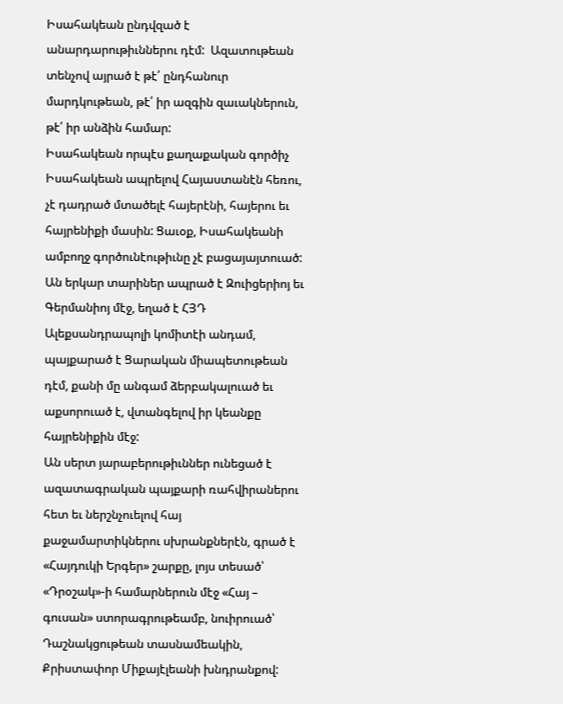Իսահակեան ընդվզած է անարդարութիւններու դէմ:  Ազատութեան տենչով այրած է թէ՛ ընդհանուր մարդկութեան, թէ՛ իր ազգին զաւակներուն, թէ՛ իր անձին համար:
Իսահակեան որպէս քաղաքական գործիչ
Իսահակեան ապրելով Հայաստանէն հեռու, չէ դադրած մտածելէ հայերէնի, հայերու եւ հայրենիքի մասին: Ցաւօք, Իսահակեանի ամբողջ գործունէութիւնը չէ բացայայտուած: Ան երկար տարիներ ապրած է Զուիցերիոյ եւ Գերմանիոյ մէջ, եղած է ՀՅԴ Ալեքսանդրապոլի կոմիտէի անդամ, պայքարած է Ցարական միապետութեան դէմ, քանի մը անգամ ձերբակալուած եւ աքսորուած է, վտանգելով իր կեանքը հայրենիքին մէջ:
Ան սերտ յարաբերութիւններ ունեցած է ազատագրական պայքարի ռահվիրաներու հետ եւ ներշնչուելով հայ
քաջամարտիկներու սխրանքներէն, գրած է «Հայդուկի Երգեր» շարքը, լոյս տեսած՝ «Դրօշակ»-ի համարներուն մէջ «Հայ – գուսան» ստորագրութեամբ, նուիրուած՝ Դաշնակցութեան տասնամեակին, Քրիստափոր Միքայէլեանի խնդրանքով: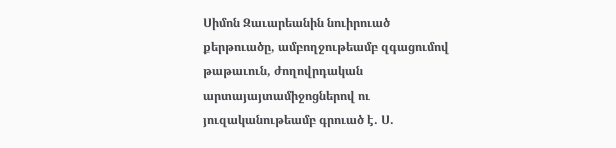Սիմոն Զաւարեանին նուիրուած քերթուածը, ամբողջութեամբ զգացումով թաթաւուն, ժողովրդական արտայայտամիջոցներով ու յուզականութեամբ գրուած է. Ս.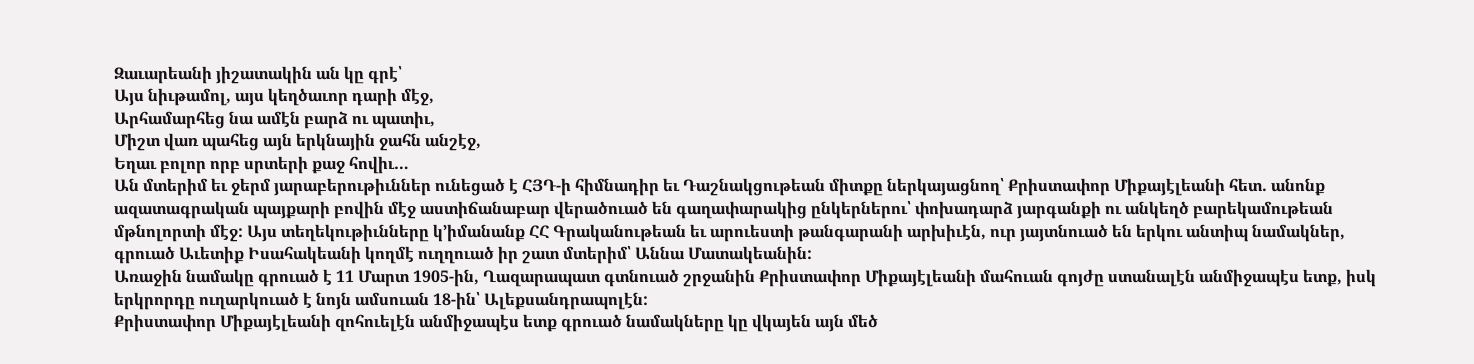Զաւարեանի յիշատակին ան կը գրէ՝
Այս նիւթամոլ, այս կեղծաւոր դարի մէջ,
Արհամարհեց նա ամէն բարձ ու պատիւ,
Միշտ վառ պահեց այն երկնային ջահն անշէջ,
Եղաւ բոլոր որբ սրտերի քաջ հովիւ…
Ան մտերիմ եւ ջերմ յարաբերութիւններ ունեցած է ՀՅԴ-ի հիմնադիր եւ Դաշնակցութեան միտքը ներկայացնող՝ Քրիստափոր Միքայէլեանի հետ. անոնք ազատագրական պայքարի բովին մէջ աստիճանաբար վերածուած են գաղափարակից ընկերներու՝ փոխադարձ յարգանքի ու անկեղծ բարեկամութեան մթնոլորտի մէջ: Այս տեղեկութիւնները կ’իմանանք ՀՀ Գրականութեան եւ արուեստի թանգարանի արխիւէն, ուր յայտնուած են երկու անտիպ նամակներ, գրուած Աւետիք Իսահակեանի կողմէ ուղղուած իր շատ մտերիմ՝ Աննա Մատակեանին:
Առաջին նամակը գրուած է 11 Մարտ 1905-ին, Ղազարապատ գտնուած շրջանին Քրիստափոր Միքայէլեանի մահուան գոյժը ստանալէն անմիջապէս ետք, իսկ երկրորդը ուղարկուած է նոյն ամսուան 18-ին՝ Ալեքսանդրապոլէն:
Քրիստափոր Միքայէլեանի զոհուելէն անմիջապէս ետք գրուած նամակները կը վկայեն այն մեծ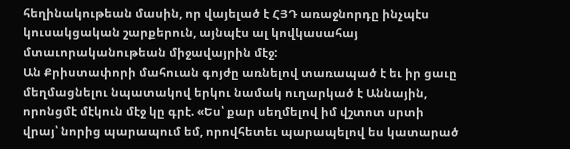հեղինակութեան մասին, որ վայելած է ՀՅԴ առաջնորդը ինչպէս կուսակցական շարքերուն, այնպէս ալ կովկասահայ մտաւորականութեան միջավայրին մէջ:
Ան Քրիստափորի մահուան գոյժը առնելով տառապած է եւ իր ցաւը մեղմացնելու նպատակով երկու նամակ ուղարկած է Աննային, որոնցմէ մէկուն մէջ կը գրէ. «Ես՝ քար սեղմելով իմ վշտոտ սրտի վրայ՝ նորից պարապում եմ, որովհետեւ պարապելով ես կատարած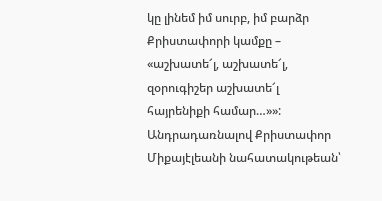կը լինեմ իմ սուրբ, իմ բարձր Քրիստափորի կամքը – «աշխատե՜լ, աշխատե՜լ, զօրուգիշեր աշխատե՜լ հայրենիքի համար…»»:
Անդրադառնալով Քրիստափոր Միքայէլեանի նահատակութեան՝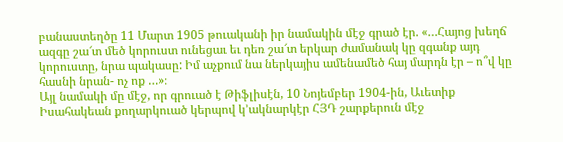բանաստեղծը 11 Մարտ 1905 թուականի իր նամակին մէջ գրած էր. «…Հայոց խեղճ ազգը շա՜տ մեծ կորուստ ունեցաւ եւ դեռ շա՜տ երկար ժամանակ կը զգանք այդ կորուստը, նրա պակասը: Իմ աչքում նա ներկայիս ամենամեծ հայ մարդն էր – ո՞վ կը հասնի նրան- ոչ ոք …»։
Այլ նամակի մը մէջ, որ գրուած է Թիֆլիսէն, 10 Նոյեմբեր 1904-ին, Աւետիք Իսահակեան քողարկուած կերպով կ’ակնարկէր ՀՅԴ շարքերուն մէջ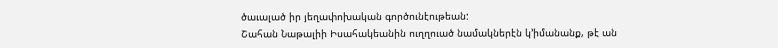ծաւալած իր յեղափոխական գործունէութեան:
Շահան Նաթալիի Իսահակեանին ուղղուած նամակներէն կ’իմանանք, թէ ան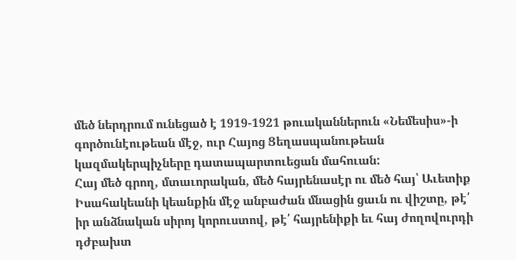մեծ ներդրում ունեցած է 1919-1921 թուականներուն «Նեմեսիս»-ի գործունէութեան մէջ, ուր Հայոց Ցեղասպանութեան կազմակերպիչները դատապարտուեցան մահուան:
Հայ մեծ գրող, մտաւորական, մեծ հայրենասէր ու մեծ հայ՝ Աւետիք Իսահակեանի կեանքին մէջ անբաժան մնացին ցաւն ու վիշտը, թէ՛ իր անձնական սիրոյ կորուստով, թէ՛ հայրենիքի եւ հայ ժողովուրդի դժբախտ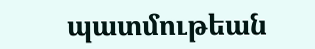պատմութեան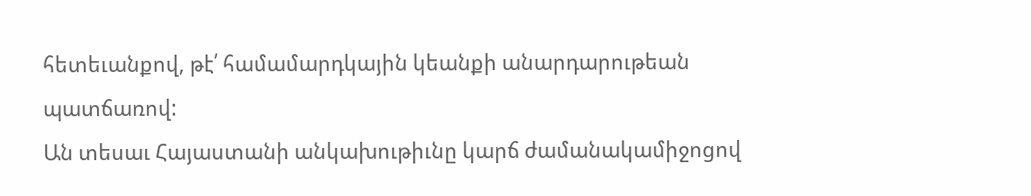հետեւանքով, թէ՛ համամարդկային կեանքի անարդարութեան պատճառով:
Ան տեսաւ Հայաստանի անկախութիւնը կարճ ժամանակամիջոցով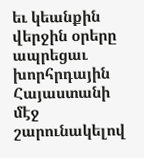եւ կեանքին վերջին օրերը ապրեցաւ խորհրդային Հայաստանի մէջ շարունակելով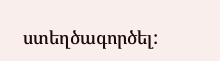ստեղծագործել: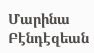Մարինա Բէնդէզեան